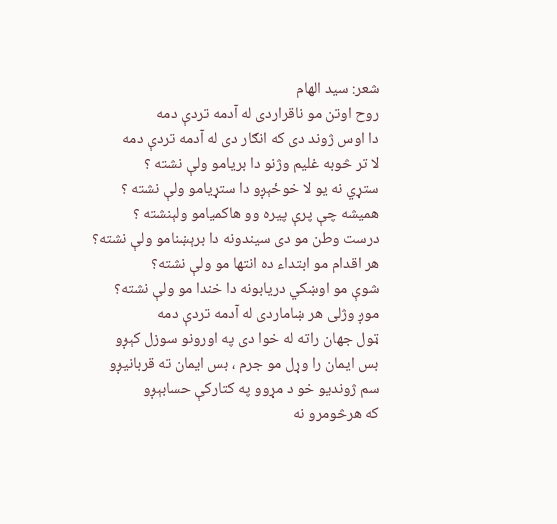شعر: سيد الهام
روح اوتن مو ناقراردى له آدمه تردې دمه
دا اوس ژوند دى كه انګار دى له آدمه تردې دمه
لا تر څوبه غليم وژنو دا بريامو ولې نشته ؟
ستړي نه يو لا خوځېږو دا ستړيامو ولې نشته ؟
هميشه چې پرې پيره وو هاكميامو ولېنشته ؟
درست وطن مو دى سيندونه دا برېښنامو ولې نشته؟
هر اقدام مو ابتداء ده انتها مو ولې نشته؟
شوې مو اوښكي دريابونه دا خندا مو ولې نشته؟
موږ وژلى هر ښاماردى له آدمه تردې دمه
ټول جهان راته له خوا دى په اورونو سوزل كېږو
بس ايمان را وړل مو جرم ، بس ايمان ته قربانيږو
سم ژونديو خو د مړوو په كتاركې حسابېږو
كه هرڅومرو نه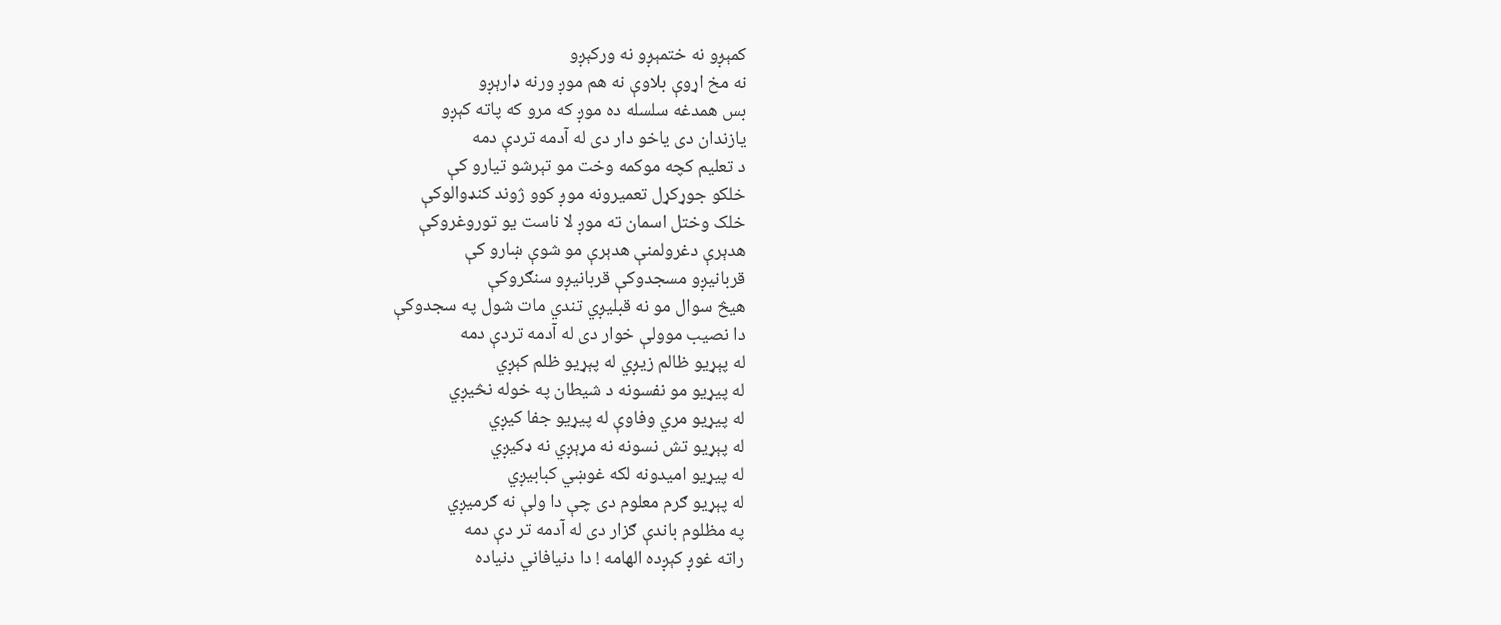كمېږو نه ختمېږو نه وركېږو
نه مخ اړوې بلاوې نه هم موږ ورنه ډارېږو
بس همدغه سلسله ده موږ كه مرو كه پاته كېږو
يازندان دى ياخو دار دى له آدمه تردې دمه
د تعليم كچه موكمه وخت مو تېرشو تيارو كې
خلکو جوړكړل تعميرونه موږ كوو ژوند كنډوالوكې
خلک وختل اسمان ته موږ لا ناست يو توروغروكې
هدېرې دغرولمنې هدېرې مو شوې ښارو كې
قربانيږو مسجدوكې قربانيږو سنګروكې
هيڅ سوال مو نه قبليږي تندي مات شول په سجدوكې
دا نصيب موولې خوار دى له آدمه تردې دمه
له پېړيو ظالم زيږي له پېړيو ظلم كېږي
له پيړيو مو نفسونه د شيطان په خوله نڅيږي
له پيړيو مري وفاوې له پيړيو جفا كيږي
له پېړيو تش نسونه نه مړېږي نه ډكيږي
له پيړيو اميدونه لكه غوښي كبابيږي
له پېړيو ګرم معلوم دى چې دا ولې نه ګرميږي
په مظلوم باندې ګزار دى له آدمه تر دې دمه
راته غوږ كېږده الهامه ! دا دنيافاني دنياده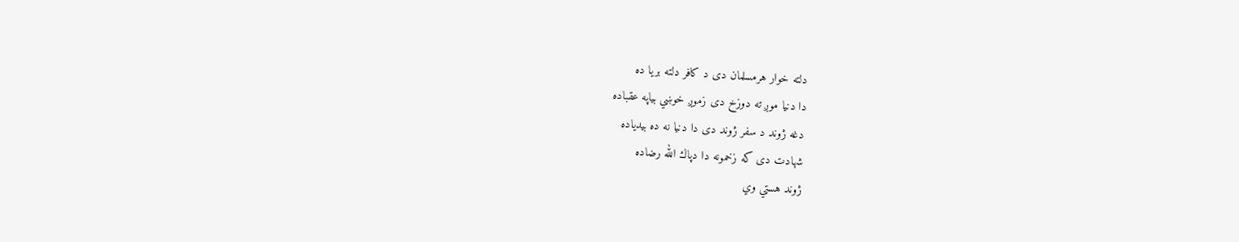دلته خوار هرمسلمان دى د كافر دلته بريا ده
دا دنيا موږ ته دوزخ دی زموږ خوښي بياپه عقباده
دغه ژوند د سفر ژوند دى دا دنيا نه ده بيدياده
شهادت دى كه زخمونه دا دپاك الله رضاده
ژوند هستي وي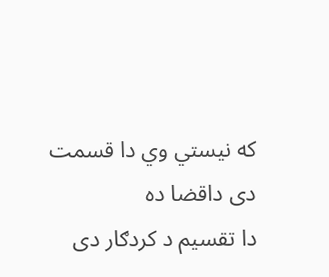كه نيستي وي دا قسمت دى داقضا ده
دا تقسيم د كردګار دى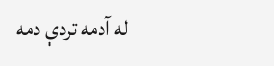له آدمه تردې دمه